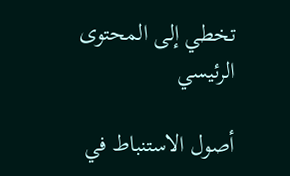تخطي إلى المحتوى الرئيسي

أصول الاستنباط في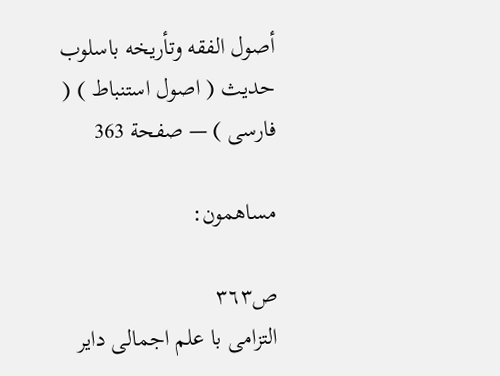أصول الفقه وتأريخه باسلوب حديث ( اصول استنباط ) ( فارسى ) — صفحة 363

مساهمون:

ص٣٦٣
التزامى با علم اجمالى داير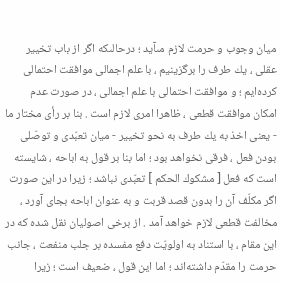ميان وجوب و حرمت لازم مىآيد ؛ درحالىكه اگر از باب تخيير عقلى ، يك طرف را برگزينيم ، با علم اجمالى موافقت احتمالى كرده‌ايم ؛ و موافقت احتمالى با علم اجمالى ، در صورت عدم امكان موافقت قطعى ، ظاهرا امرى لازم است . بنا بر رأى مختار ما - يعنى اخذ به يك طرف به نحو تخيير - ميان تعبّدى و توصّلى بودن فعل ، فرقى نخواهد بود ؛ اما بنا بر قول به اباحه ، شايسته است كه فعل [ مشكوك الحكم ] تعبّدى نباشد ؛ زيرا در اين صورت اگر مكلّف آن را بدون قصد قربت و به عنوان اباحه بجاى آورد ، مخالفت قطعى لازم خواهد آمد . از برخى اصوليان نقل شده كه در اين مقام ، با استناد به اولويّت دفع مفسده بر جلب منفعت ، جانب حرمت را مقدّم داشته‌اند ؛ اما اين قول ، ضعيف است ؛ زيرا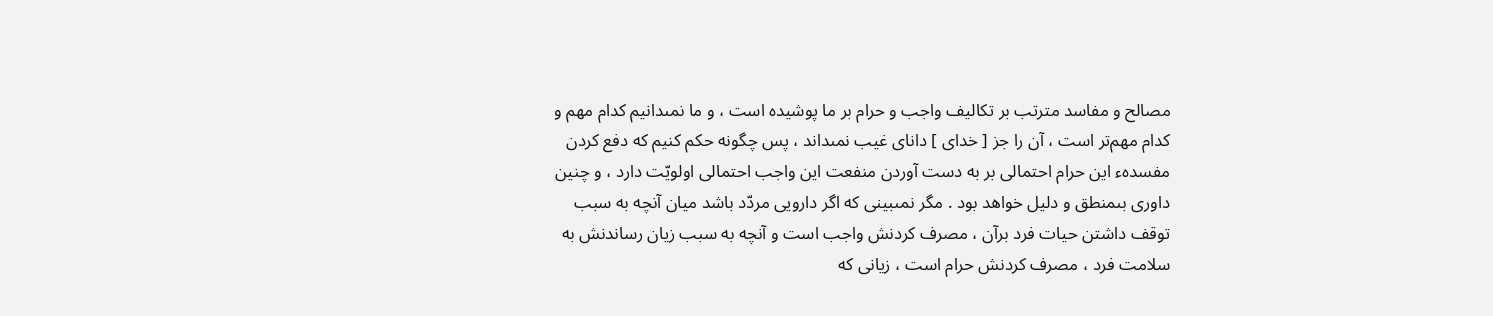مصالح و مفاسد مترتب بر تكاليف واجب و حرام بر ما پوشيده است ، و ما نمىدانيم كدام مهم و كدام مهم‌تر است ، آن را جز [ خداى ] داناى غيب نمىداند ، پس چگونه حكم كنيم كه دفع كردن مفسدهء اين حرام احتمالى بر به دست آوردن منفعت اين واجب احتمالى اولويّت دارد ، و چنين داورى بىمنطق و دليل خواهد بود . مگر نمىبينى كه اگر دارويى مردّد باشد ميان آنچه به سبب توقف داشتن حيات فرد برآن ، مصرف كردنش واجب است و آنچه به سبب زيان رساندنش به سلامت فرد ، مصرف كردنش حرام است ، زيانى كه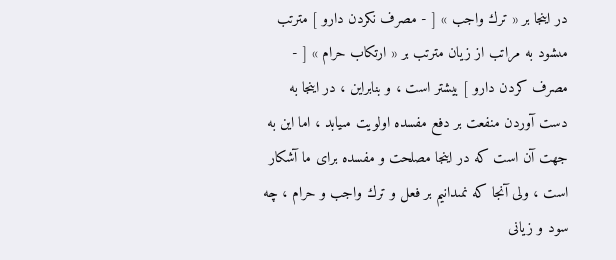در اينجا بر « ترك واجب » [ - مصرف نكردن دارو ] مترتب مىشود به مراتب از زيان مترتب بر « ارتكاب حرام » [ - مصرف كردن دارو ] بيشتر است ، و بنابراين ، در اينجا به دست آوردن منفعت بر دفع مفسده اولويت مىيابد ، اما اين به جهت آن است كه در اينجا مصلحت و مفسده براى ما آشكار است ، ولى آنجا كه نمىدانيم بر فعل و ترك واجب و حرام ، چه سود و زيانى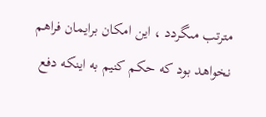مترتب مىگردد ، اين امكان برايمان فراهم نخواهد بود كه حكم كنيم به اينكه دفع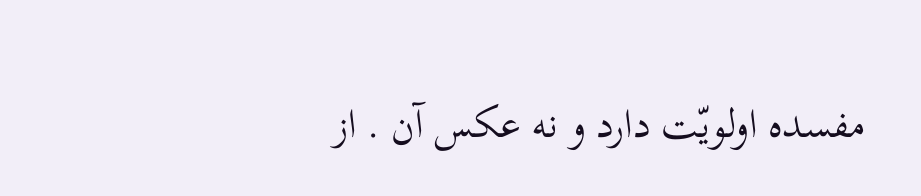مفسده اولويّت دارد و نه عكس آن . از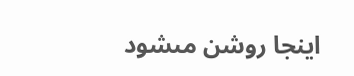اينجا روشن مىشود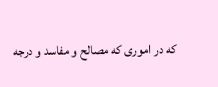كه در امورى كه مصالح و مفاسد و درجه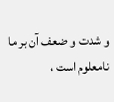و شدت و ضعف آن بر ما نامعلوم است ،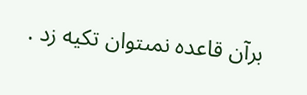برآن قاعده نمىتوان تكيه زد .